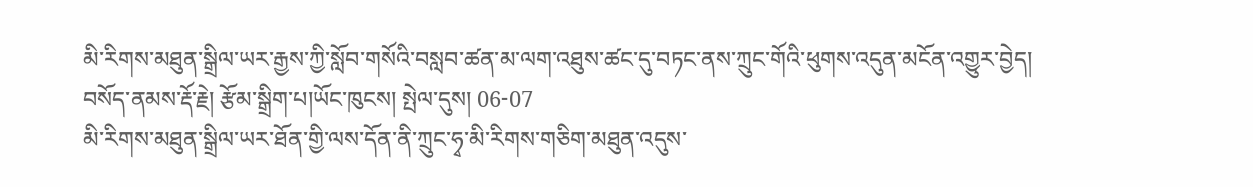མི་རིགས་མཐུན་སྒྲིལ་ཡར་རྒྱས་ཀྱི་སློབ་གསོའི་བསླབ་ཚན་མ་ལག་འཐུས་ཚང་དུ་བཏང་ནས་ཀྲུང་གོའི་ཕུགས་འདུན་མངོན་འགྱུར་བྱེད།
བསོད་ནམས་རྡོ་རྗེ། རྩོམ་སྒྲིག་པ།ཡོང་ཁུངས། སྤེལ་དུས། 06-07
མི་རིགས་མཐུན་སྒྲིལ་ཡར་ཐོན་གྱི་ལས་དོན་ནི་ཀྲུང་ཧྭ་མི་རིགས་གཅིག་མཐུན་འདུས་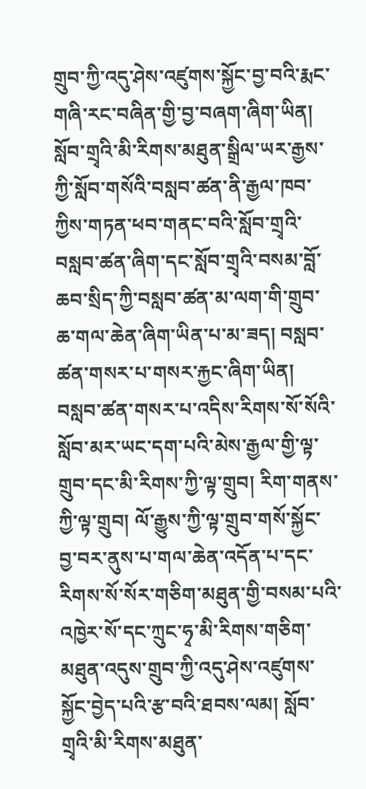གྲུབ་ཀྱི་འདུ་ཤེས་འཛུགས་སྐྱོང་བྱ་བའི་རྨང་གཞི་རང་བཞིན་གྱི་བྱ་བཞག་ཞིག་ཡིན། སློབ་གྲྭའི་མི་རིགས་མཐུན་སྒྲིལ་ཡར་རྒྱས་ཀྱི་སློབ་གསོའི་བསླབ་ཚན་ནི་རྒྱལ་ཁབ་ཀྱིས་གཏན་ཕབ་གནང་བའི་སློབ་གྲྭའི་བསླབ་ཚན་ཞིག་དང་སློབ་གྲྭའི་བསམ་བློ་ཆབ་སྲིད་ཀྱི་བསླབ་ཚན་མ་ལག་གི་གྲུབ་ཆ་གལ་ཆེན་ཞིག་ཡིན་པ་མ་ཟད། བསླབ་ཚན་གསར་པ་གསར་རྐྱང་ཞིག་ཡིན། བསླབ་ཚན་གསར་པ་འདིས་རིགས་སོ་སོའི་སློབ་མར་ཡང་དག་པའི་མེས་རྒྱལ་གྱི་ལྟ་གྲུབ་དང་མི་རིགས་ཀྱི་ལྟ་གྲུབ། རིག་གནས་ཀྱི་ལྟ་གྲུབ། ལོ་རྒྱུས་ཀྱི་ལྟ་གྲུབ་གསོ་སྐྱོང་བྱ་བར་ནུས་པ་གལ་ཆེན་འདོན་པ་དང་རིགས་སོ་སོར་གཅིག་མཐུན་གྱི་བསམ་པའི་འཁྱེར་སོ་དང་ཀྲུང་ཧྭ་མི་རིགས་གཅིག་མཐུན་འདུས་གྲུབ་ཀྱི་འདུ་ཤེས་འཛུགས་སྐྱོང་བྱེད་པའི་རྩ་བའི་ཐབས་ལམ། སློབ་གྲྭའི་མི་རིགས་མཐུན་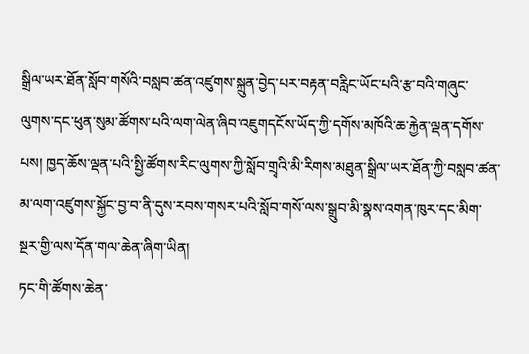སྒྲིལ་ཡར་ཐོན་སློབ་གསོའི་བསླབ་ཚན་འཛུགས་སྐྲུན་བྱེད་པར་བརྟན་བརླིང་ཡོང་པའི་རྩ་བའི་གཞུང་ལུགས་དང་ཕུན་སུམ་ཚོགས་པའི་ལག་ལེན་ཞིབ་འཇུགདངོས་ཡོད་ཀྱི་དགོས་མཁོའི་ཆ་རྐྱེན་ལྡན་དགོས་པས། ཁྱད་ཆོས་ལྡན་པའི་སྤྱི་ཚོགས་རིང་ལུགས་ཀྱི་སློབ་གྲྭའི་མི་རིགས་མཐུན་སྒྲིལ་ཡར་ཐོན་ཀྱི་བསླབ་ཚན་མ་ལག་འཛུགས་སྐྱོང་བྱ་བ་ནི་དུས་རབས་གསར་པའི་སློབ་གསོ་ལས་སྒྲུབ་མི་སྣས་འགན་ཁུར་དང་མིག་སྔར་གྱི་ལས་དོན་གལ་ཆེན་ཞིག་ཡིན།
ཏང་གི་ཚོགས་ཆེན་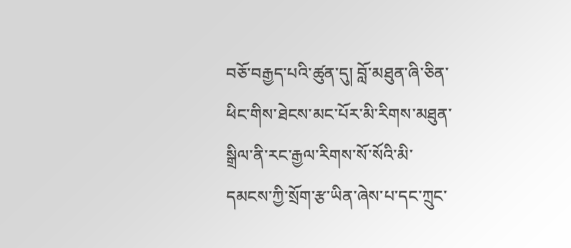བཅོ་བརྒྱད་པའི་ཚུན་དུ། བློ་མཐུན་ཞི་ཅིན་ཕིང་གིས་ཐེངས་མང་པོར་མི་རིགས་མཐུན་སྒྲིལ་ནི་རང་རྒྱལ་རིགས་སོ་སོའི་མི་དམངས་ཀྱི་སྲོག་རྩ་ཡིན་ཞེས་པ་དང་ཀྲུང་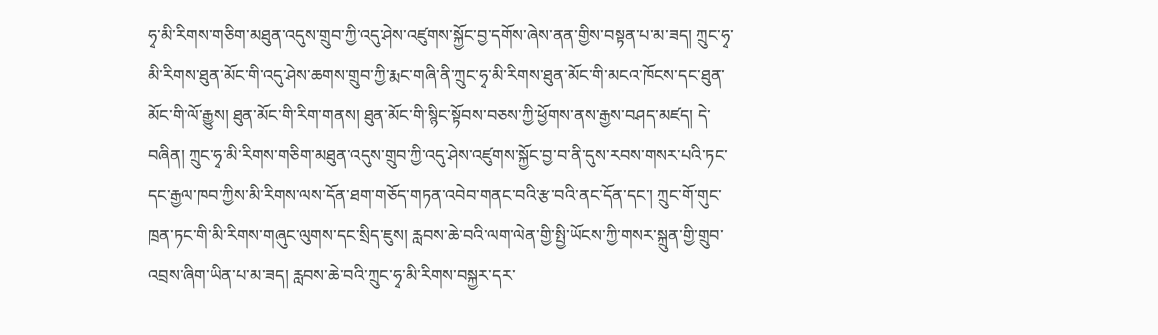ཧྭ་མི་རིགས་གཅིག་མཐུན་འདུས་གྲུབ་ཀྱི་འདུ་ཤེས་འཛུགས་སྐྱོང་བྱ་དགོས་ཞེས་ནན་གྱིས་བསྟན་པ་མ་ཟད། ཀྲུང་ཧྭ་མི་རིགས་ཐུན་མོང་གི་འདུ་ཤེས་ཆགས་གྲུབ་ཀྱི་རྨང་གཞི་ནི་ཀྲུང་ཧྭ་མི་རིགས་ཐུན་མོང་གི་མངའ་ཁོངས་དང་ཐུན་མོང་གི་ལོ་རྒྱུས། ཐུན་མོང་གི་རིག་གནས། ཐུན་མོང་གི་སྙིང་སྟོབས་བཅས་ཀྱི་ཕྱོགས་ནས་རྒྱས་བཤད་མཛད། དེ་བཞིན། ཀྲུང་ཧྭ་མི་རིགས་གཅིག་མཐུན་འདུས་གྲུབ་ཀྱི་འདུ་ཤེས་འཛུགས་སྐྱོང་བྱ་བ་ནི་དུས་རབས་གསར་པའི་ཏང་དང་རྒྱལ་ཁབ་ཀྱིས་མི་རིགས་ལས་དོན་ཐག་གཅོད་གཏན་འབེབ་གནང་བའི་རྩ་བའི་ནང་དོན་དང་། ཀྲུང་གོ་གུང་ཁྲན་ཏང་གི་མི་རིགས་གཞུང་ལུགས་དང་སྲིད་ཇུས། རླབས་ཆེ་བའི་ལག་ལེན་གྱི་སྤྱི་ཡོངས་ཀྱི་གསར་སྐྲུན་གྱི་གྲུབ་འབྲས་ཞིག་ཡིན་པ་མ་ཟད། རླབས་ཆེ་བའི་ཀྲུང་ཧྭ་མི་རིགས་བསྐྱར་དར་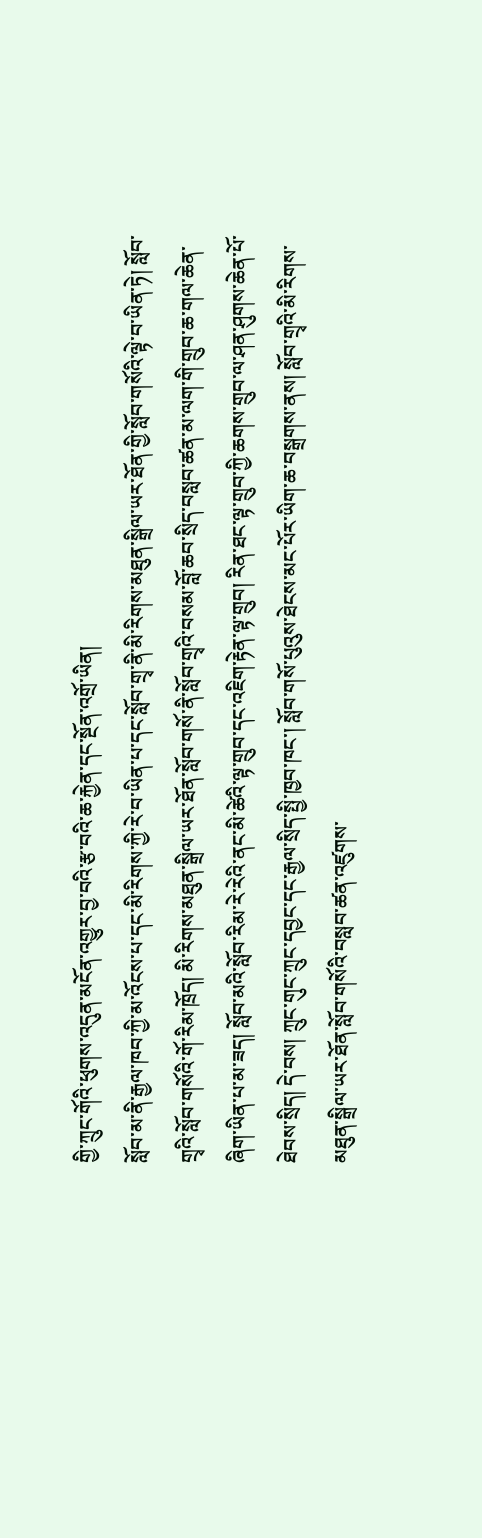གྱི་ཀྲུང་གོའི་ཕུགས་འདུན་མངོན་འགྱུར་བྱ་བའི་རྩ་བའི་ཆ་རྐྱེན་དང་སྔོན་འགྲོ་ཡིན།
སློབ་མ་ནི་རྒྱལ་ཁབ་ཀྱི་མ་འོངས་པ་དང་མི་རིགས་ཀྱི་རེ་བ་ཡིན་པ་དང་སློབ་གྲྭ་ནི་མི་རིགས་མཐུན་སྒྲིལ་ཡར་ཐོན་གྱི་སློབ་གསོའི་ལྟེ་བ་ཡིན་ཏེ། སློབ་གྲྭའི་སློབ་གསོའི་གོ་རིམ་ཁྲོད། མི་རིགས་མཐུན་སྒྲིལ་ཡར་ཐོན་སློབ་གསོ་ནི་སློབ་གྲྭའི་བསམ་བློ་ཆབ་སྲིད་བསླབ་ཚན་མ་ལག་གི་གྲུབ་ཆ་གལ་ཆེན་ཞིག་ཡིན་པ་མ་ཟད། སློབ་མའི་སློབ་རིམ་རེ་རེའི་ནང་མི་ཚེའི་ལྟ་གྲུབ་དང་འཇིག་རྟེན་ལྟ་གྲུབ། རིན་ཐང་ལྟ་གྲུབ་ཀྱི་ཆགས་གྲུབ་ལ་ཤན་ཤུགས་ཆེན་པོ་ཐེབས་སྲིད། དེ་བས། ཀྲུང་གུང་ཀྲུང་དབྱང་དང་རྒྱལ་སྲིད་སྤྱི་ཁྱབ་ཁང་། སློབ་གསོ་པུའུས་ཐེངས་མང་པོར་ཡིག་ཆ་བསྒྲགས་ནས། སློབ་གྲྭའི་མི་རིགས་མཐུན་སྒྲིལ་ཡར་ཐོན་སློབ་གསོའི་བསླབ་ཚན་འཛུགས་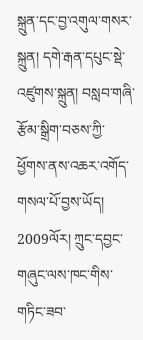སྐྲུན་དང་བྱ་འགུལ་གསར་སྐྲུན། དགེ་རྒན་དཔུང་སྡེ་འཛུགས་སྐྲུན། བསླབ་གཞི་རྩོམ་སྒྲིག་བཅས་ཀྱི་ཕྱོགས་ནས་འཆར་འགོད་གསལ་པོ་བྱས་ཡོད།
2009ལོར། ཀྲུང་དབྱང་གཞུང་ལས་ཁང་གིས་གཏིང་ཟབ་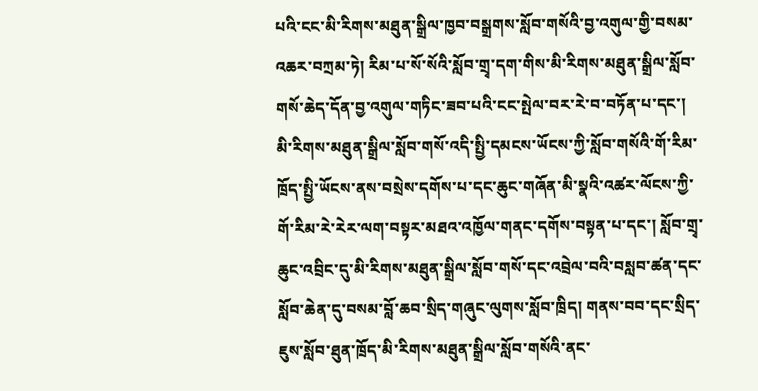པའི་ངང་མི་རིགས་མཐུན་སྒྲིལ་ཁྱབ་བསྒྲགས་སློབ་གསོའི་བྱ་འགུལ་གྱི་བསམ་འཆར་བཀྲམ་ཏེ། རིམ་པ་སོ་སོའི་སློབ་གྲྭ་དག་གིས་མི་རིགས་མཐུན་སྒྲིལ་སློབ་གསོ་ཆེད་དོན་བྱ་འགུལ་གཏིང་ཟབ་པའི་ངང་སྤེལ་བར་རེ་བ་བཏོན་པ་དང་། མི་རིགས་མཐུན་སྒྲིལ་སློབ་གསོ་འདི་སྤྱི་དམངས་ཡོངས་ཀྱི་སློབ་གསོའི་གོ་རིམ་ཁྲོད་སྤྱི་ཡོངས་ནས་བསྲེས་དགོས་པ་དང་ཆུང་གཞོན་མི་སྣའི་འཚར་ལོངས་ཀྱི་གོ་རིམ་རེ་རེར་ལག་བསྟར་མཐའ་འཁྱོལ་གནང་དགོས་བསྟན་པ་དང་། སློབ་གྲྭ་ཆུང་འབྲིང་དུ་མི་རིགས་མཐུན་སྒྲིལ་སློབ་གསོ་དང་འབྲེལ་བའི་བསླབ་ཚན་དང་སློབ་ཆེན་དུ་བསམ་བློ་ཆབ་སྲིད་གཞུང་ལུགས་སློབ་ཁྲིད། གནས་བབ་དང་སྲིད་ཇུས་སློབ་ཐུན་ཁྲོད་མི་རིགས་མཐུན་སྒྲིལ་སློབ་གསོའི་ནང་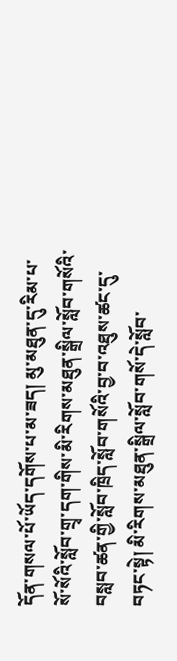དོན་གསལ་པོ་ཡོད་དགོས་པ་མ་ཟད། མུ་མཐུན་དུ་རིམ་པ་སོ་སོའི་སློབ་གྲྭ་དག་གིས་མི་རིགས་མཐུན་སྒྲིལ་སློབ་གསོའི་བསླབ་ཚན་གྱི་སློབ་ཁྲིད་སློབ་གསོའི་བྱ་བ་འཐུས་ཚང་དུ་བཏང་སྟེ། མི་རིགས་མཐུན་སྒྲིལ་སློབ་གསོ་དེ་སློབ་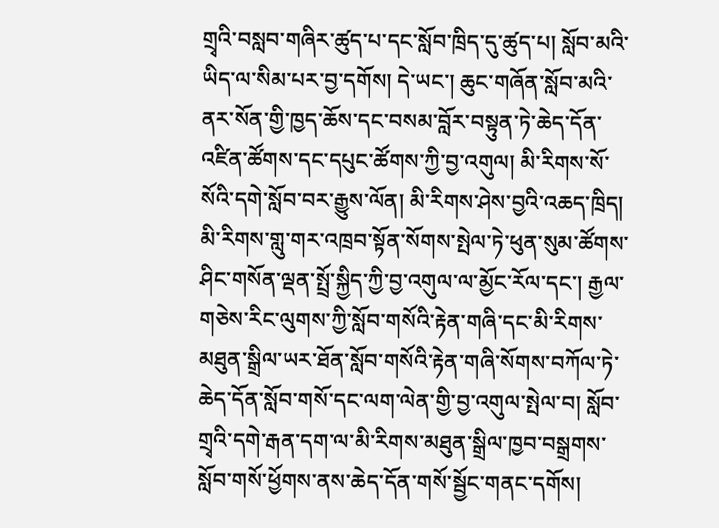གྲྭའི་བསླབ་གཞིར་ཚུད་པ་དང་སློབ་ཁྲིད་དུ་ཚུད་པ། སློབ་མའི་ཡིད་ལ་སིམ་པར་བྱ་དགོས། དེ་ཡང་། ཆུང་གཞོན་སློབ་མའི་ནར་སོན་གྱི་ཁྱད་ཆོས་དང་བསམ་བློར་བསྟུན་ཏེ་ཆེད་དོན་འཛིན་ཚོགས་དང་དཔུང་ཚོགས་ཀྱི་བྱ་འགུལ། མི་རིགས་སོ་སོའི་དགེ་སློབ་བར་རྒྱུས་ལོན། མི་རིགས་ཤེས་བྱའི་འཆད་ཁྲིད། མི་རིགས་གླུ་གར་འཁྲབ་སྟོན་སོགས་སྤེལ་ཏེ་ཕུན་སུམ་ཚོགས་ཤིང་གསོན་ལྡན་སྤྲོ་སྐྱིད་ཀྱི་བྱ་འགུལ་ལ་མྱོང་རོལ་དང་། རྒྱལ་གཅེས་རིང་ལུགས་ཀྱི་སློབ་གསོའི་རྟེན་གཞི་དང་མི་རིགས་མཐུན་སྒྲིལ་ཡར་ཐོན་སློབ་གསོའི་རྟེན་གཞི་སོགས་བཀོལ་ཏེ་ཆེད་དོན་སློབ་གསོ་དང་ལག་ལེན་གྱི་བྱ་འགུལ་སྤེལ་བ། སློབ་གྲྭའི་དགེ་རྒན་དག་ལ་མི་རིགས་མཐུན་སྒྲིལ་ཁྱབ་བསྒྲགས་སློབ་གསོ་ཕྱོགས་ནས་ཆེད་དོན་གསོ་སྦྱོང་གནང་དགོས།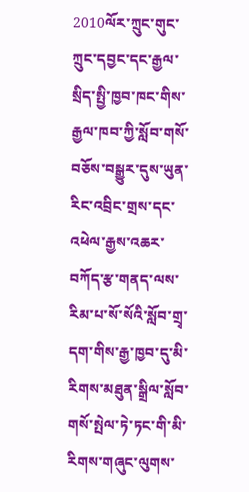2010ལོར་ཀྲུང་གུང་ཀྲུང་དབྱང་དང་རྒྱལ་སྲིད་སྤྱི་ཁྱབ་ཁང་གིས་རྒྱལ་ཁབ་ཀྱི་སློབ་གསོ་བཅོས་བསྒྱུར་དུས་ཡུན་རིང་འབྲིང་གྲས་དང་འཕེལ་རྒྱས་འཆར་བཀོད་རྩ་གནད་ལས་རིམ་པ་སོ་སོའི་སློབ་གྲྭ་དག་གིས་རྒྱ་ཁྱབ་དུ་མི་རིགས་མཐུན་སྒྲིལ་སློབ་གསོ་སྤེལ་ཏེ་ཏང་གི་མི་རིགས་གཞུང་ལུགས་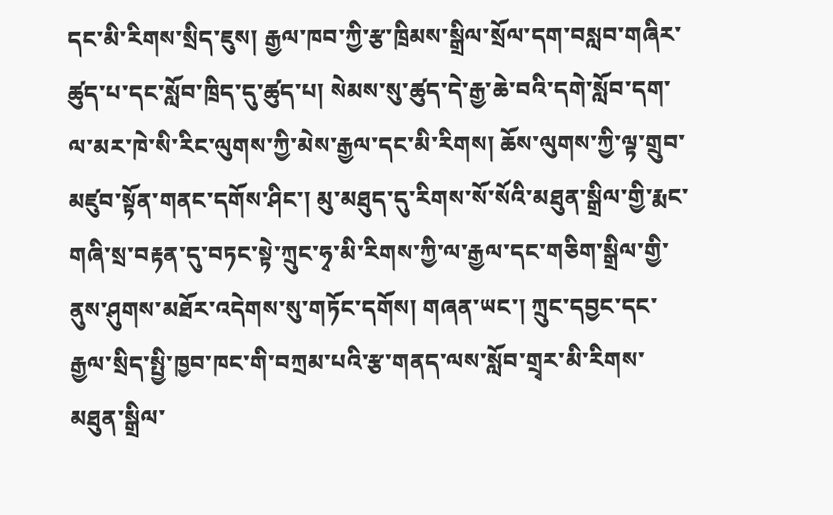དང་མི་རིགས་སྲིད་ཇུས། རྒྱལ་ཁབ་ཀྱི་རྩ་ཁྲིམས་སྒྲིལ་སྲོལ་དག་བསླབ་གཞིར་ཚུད་པ་དང་སློབ་ཁྲིད་དུ་ཚུད་པ། སེམས་སུ་ཚུད་དེ་རྒྱ་ཆེ་བའི་དགེ་སློབ་དག་ལ་མར་ཁེ་སི་རིང་ལུགས་ཀྱི་མེས་རྒྱལ་དང་མི་རིགས། ཆོས་ལུགས་ཀྱི་ལྟ་གྲུབ་མཛུབ་སྟོན་གནང་དགོས་ཤིང་། མུ་མཐུད་དུ་རིགས་སོ་སོའི་མཐུན་སྒྲིལ་གྱི་རྨང་གཞི་སྲ་བརྟན་དུ་བཏང་སྟེ་ཀྲུང་ཧྭ་མི་རིགས་ཀྱི་ལ་རྒྱལ་དང་གཅིག་སྒྲིལ་གྱི་ནུས་ཤུགས་མཐོར་འདེགས་སུ་གཏོང་དགོས། གཞན་ཡང་། ཀྲུང་དབྱང་དང་རྒྱལ་སྲིད་སྤྱི་ཁྱབ་ཁང་གི་བཀྲམ་པའི་རྩ་གནད་ལས་སློབ་གྲྭར་མི་རིགས་མཐུན་སྒྲིལ་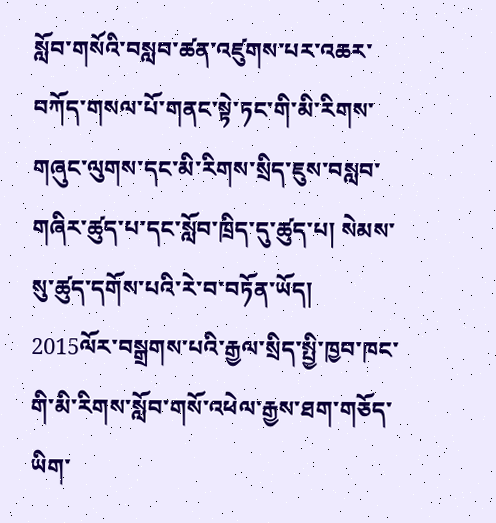སློབ་གསོའི་བསླབ་ཚན་འཛུགས་པར་འཆར་བཀོད་གསལ་པོ་གནང་སྟེ་ཏང་གི་མི་རིགས་གཞུང་ལུགས་དང་མི་རིགས་སྲིད་ཇུས་བསླབ་གཞིར་ཚུད་པ་དང་སློབ་ཁྲིད་དུ་ཚུད་པ། སེམས་སུ་ཚུད་དགོས་པའི་རེ་བ་བཏོན་ཡོད།
2015ལོར་བསྒྲགས་པའི་རྒྱལ་སྲིད་སྤྱི་ཁྱབ་ཁང་གི་མི་རིགས་སློབ་གསོ་འཕེལ་རྒྱས་ཐག་གཅོད་ཡིག་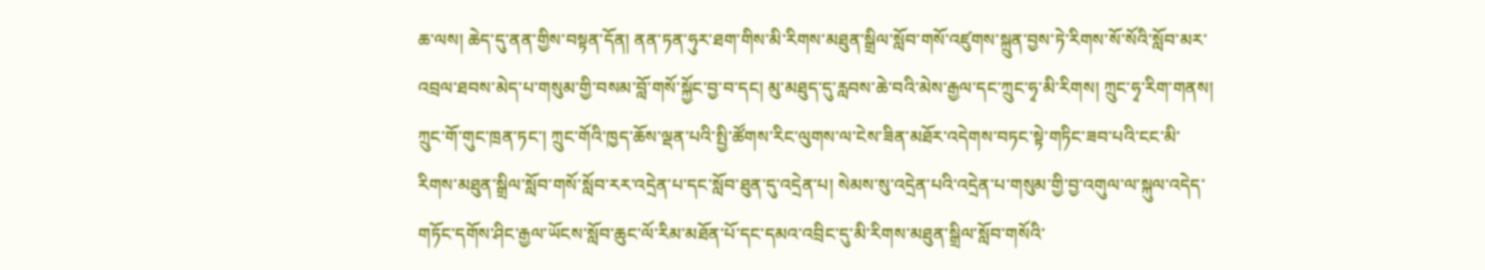ཆ་ལས། ཆེད་དུ་ནན་གྱིས་བསྟན་དོན། ནན་ཏན་ཧུར་ཐག་གིས་མི་རིགས་མཐུན་སྒྲིལ་སློབ་གསོ་འཛུགས་སྐྲུན་བྱས་ཏེ་རིགས་སོ་སོའི་སློབ་མར་འབྲལ་ཐབས་མེད་པ་གསུམ་གྱི་བསམ་བློ་གསོ་སྐྱོང་བྱ་བ་དང། མུ་མཐུད་དུ་རླབས་ཆེ་བའི་མེས་རྒྱལ་དང་ཀྲུང་ཧྭ་མི་རིགས། ཀྲུང་ཧྭ་རིག་གནས། ཀྲུང་གོ་གུང་ཁྲན་ཏང་། ཀྲུང་གོའི་ཁྱད་ཆོས་ལྡན་པའི་སྤྱི་ཚོགས་རིང་ལུགས་ལ་ངེས་ཟིན་མཐོར་འདེགས་བཏང་སྟེ་གཏིང་ཟབ་པའི་ངང་མི་རིགས་མཐུན་སྒྲིལ་སློབ་གསོ་སློབ་རར་འདྲེན་པ་དང་སློབ་ཐུན་དུ་འདྲེན་པ། སེམས་སུ་འདྲེན་པའི་འདྲེན་པ་གསུམ་གྱི་བྱ་འགུལ་ལ་སྐུལ་འདེད་གཏོང་དགོས་ཤིང་རྒྱལ་ཡོངས་སློབ་ཆུང་ལོ་རིམ་མཐོན་པོ་དང་དམའ་འབྲིང་དུ་མི་རིགས་མཐུན་སྒྲིལ་སློབ་གསོའི་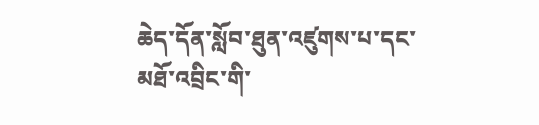ཆེད་དོན་སློབ་ཐུན་འཛུགས་པ་དང་མཐོ་འབྲིང་གི་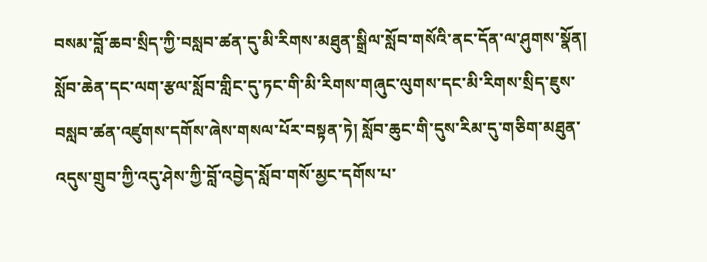བསམ་བློ་ཆབ་སྲིད་ཀྱི་བསླབ་ཚན་དུ་མི་རིགས་མཐུན་སྒྲིལ་སློབ་གསོའི་ནང་དོན་ལ་ཤུགས་སྣོན། སློབ་ཆེན་དང་ལག་རྩལ་སློབ་གླིང་དུ་ཏང་གི་མི་རིགས་གཞུང་ལུགས་དང་མི་རིགས་སྲིད་ཇུས་བསླབ་ཚན་འཛུགས་དགོས་ཞེས་གསལ་པོར་བསྟན་ཏེ། སློབ་ཆུང་གི་དུས་རིམ་དུ་གཅིག་མཐུན་འདུས་གྲུབ་ཀྱི་འདུ་ཤེས་ཀྱི་བློ་འབྱེད་སློབ་གསོ་མྱང་དགོས་པ་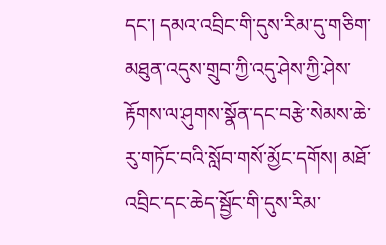དང་། དམའ་འབྲིང་གི་དུས་རིམ་དུ་གཅིག་མཐུན་འདུས་གྲུབ་ཀྱི་འདུ་ཤེས་ཀྱི་ཤེས་རྟོགས་ལ་ཤུགས་སྣོན་དང་བརྩེ་སེམས་ཆེ་རུ་གཏོང་བའི་སློབ་གསོ་མྱོང་དགོས། མཐོ་འབྲིང་དང་ཆེད་སྦྱོང་གི་དུས་རིམ་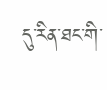དུ་རིན་ཐང་གི་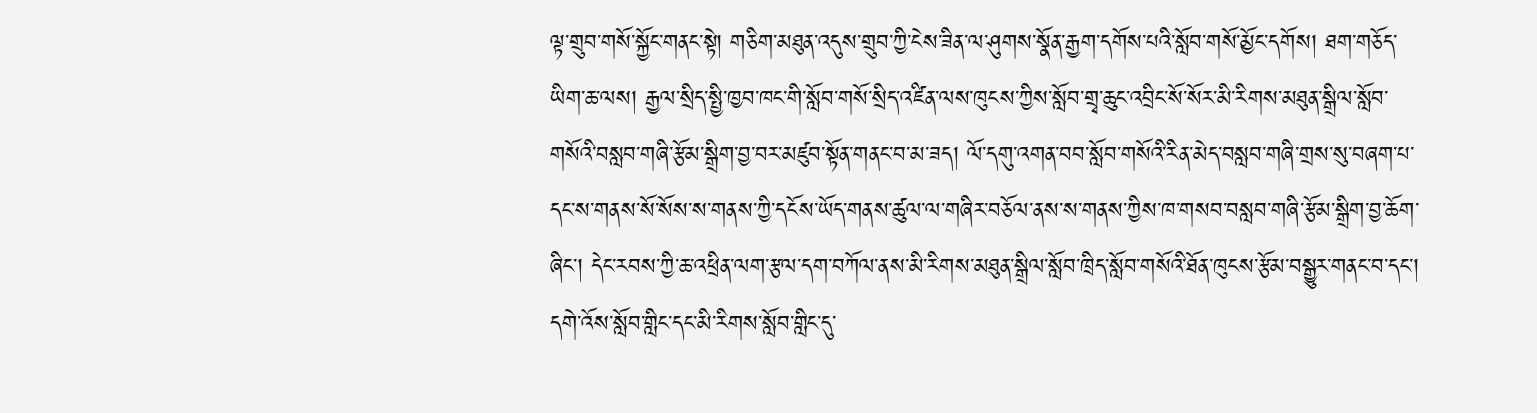ལྟ་གྲུབ་གསོ་སྐྱོང་གནང་སྟེ། གཅིག་མཐུན་འདུས་གྲུབ་ཀྱི་ངེས་ཟིན་ལ་ཤུགས་སྣོན་རྒྱག་དགོས་པའི་སློབ་གསོ་མྱོང་དགོས། ཐག་གཅོད་ཡིག་ཆ་ལས། རྒྱལ་སྲིད་སྤྱི་ཁྱབ་ཁང་གི་སློབ་གསོ་སྲིད་འཛིན་ལས་ཁུངས་ཀྱིས་སློབ་གྲྭ་ཆུང་འབྲིང་སོ་སོར་མི་རིགས་མཐུན་སྒྲིལ་སློབ་གསོའི་བསླབ་གཞི་རྩོམ་སྒྲིག་བྱ་བར་མཛུབ་སྟོན་གནང་བ་མ་ཟད། ལོ་དགུ་འགན་བབ་སློབ་གསོའི་རིན་མེད་བསླབ་གཞི་གྲས་སུ་བཞག་པ་དང་ས་གནས་སོ་སོས་ས་གནས་ཀྱི་དངོས་ཡོད་གནས་ཚུལ་ལ་གཞིར་བཅོལ་ནས་ས་གནས་ཀྱིས་ཁ་གསབ་བསླབ་གཞི་རྩོམ་སྒྲིག་བྱ་ཆོག་ཞིང་། དེང་རབས་ཀྱི་ཆ་འཕྲིན་ལག་རྩལ་དག་བཀོལ་ནས་མི་རིགས་མཐུན་སྒྲིལ་སློབ་ཁྲིད་སློབ་གསོའི་ཐོན་ཁུངས་རྩོམ་བསྒྱུར་གནང་བ་དང་། དགེ་འོས་སློབ་གླིང་དང་མི་རིགས་སློབ་གླིང་དུ་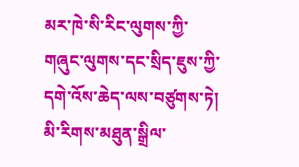མར་ཁེ་སི་རིང་ལུགས་ཀྱི་གཞུང་ལུགས་དང་སྲིད་ཇུས་ཀྱི་དགེ་འོས་ཆེད་ལས་བཙུགས་ཏེ། མི་རིགས་མཐུན་སྒྲིལ་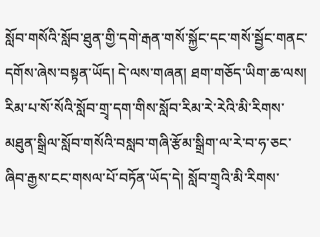སློབ་གསོའི་སློབ་ཐུན་གྱི་དགེ་རྒན་གསོ་སྐྱོང་དང་གསོ་སྦྱོང་གནང་དགོས་ཞེས་བསྟན་ཡོད། དེ་ལས་གཞན། ཐག་གཅོད་ཡིག་ཆ་ལས། རིམ་པ་སོ་སོའི་སློབ་གྲྭ་དག་གིས་སློབ་རིམ་རེ་རེའི་མི་རིགས་མཐུན་སྒྲིལ་སློབ་གསོའི་བསླབ་གཞི་རྩོམ་སྒྲིག་ལ་རེ་བ་ཧ་ཅང་ཞིབ་རྒྱས་ངང་གསལ་པོ་བཏོན་ཡོད་དེ། སློབ་གྲྭའི་མི་རིགས་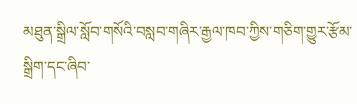མཐུན་སྒྲིལ་སློབ་གསོའི་བསླབ་གཞིར་རྒྱལ་ཁབ་ཀྱིས་གཅིག་གྱུར་རྩོམ་སྒྲིག་དང་ཞིབ་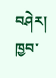བཤེར། ཁྱབ་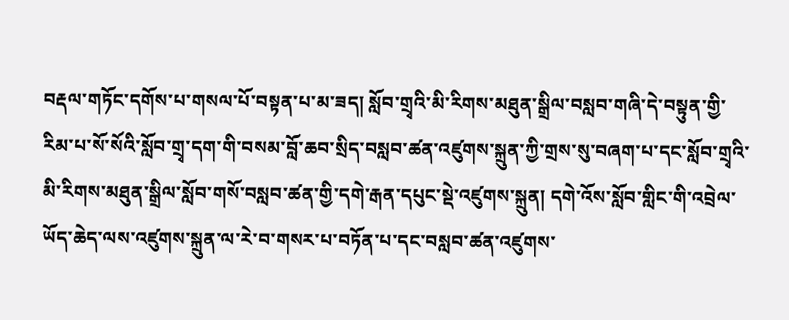བརྡལ་གཏོང་དགོས་པ་གསལ་པོ་བསྟན་པ་མ་ཟད། སློབ་གྲྭའི་མི་རིགས་མཐུན་སྒྲིལ་བསླབ་གཞི་དེ་བསྟུན་གྱི་རིམ་པ་སོ་སོའི་སློབ་གྲྭ་དག་གི་བསམ་བློ་ཆབ་སྲིད་བསླབ་ཚན་འཛུགས་སྐྲུན་ཀྱི་གྲས་སུ་བཞག་པ་དང་སློབ་གྲྭའི་མི་རིགས་མཐུན་སྒྲིལ་སློབ་གསོ་བསླབ་ཚན་གྱི་དགེ་རྒན་དཔུང་སྡེ་འཛུགས་སྐྲུན། དགེ་འོས་སློབ་གླིང་གི་འབྲེལ་ཡོད་ཆེད་ལས་འཛུགས་སྐྲུན་ལ་རེ་བ་གསར་པ་བཏོན་པ་དང་བསླབ་ཚན་འཛུགས་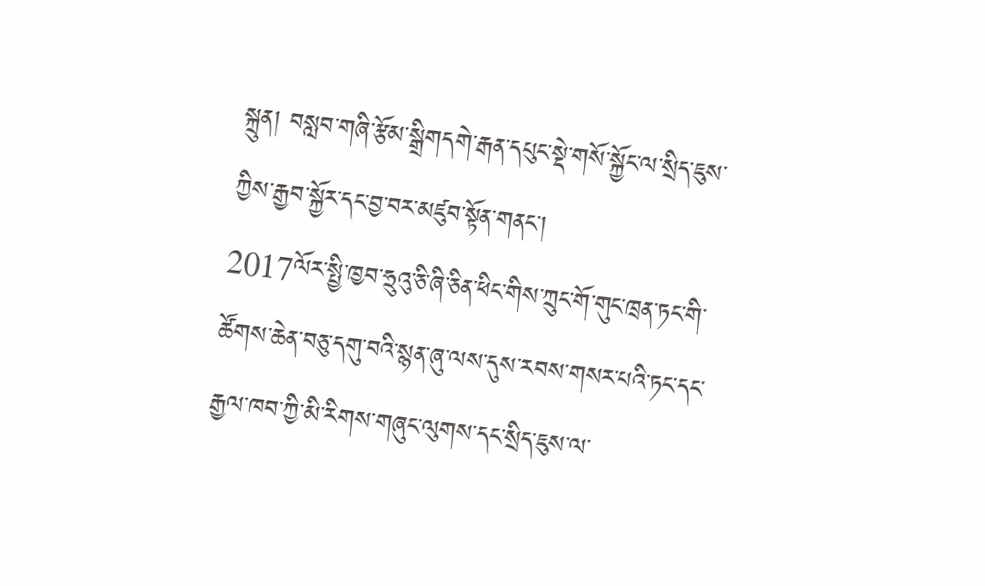སྐྲུན། བསླབ་གཞི་རྩོམ་སྒྲིགདགེ་རྒན་དཔུང་སྡེ་གསོ་སྐྱོང་ལ་སྲིད་ཇུས་ཀྱིས་རྒྱབ་སྐྱོར་དང་བྱ་བར་མཛུབ་སྟོན་གནང་།
2017ལོར་སྤྱི་ཁྱབ་ཧྲུའུ་ཅི་ཞི་ཅིན་ཕིང་གིས་ཀྲུང་གོ་གུང་ཁྲན་ཏང་གི་ཚོགས་ཆེན་བཅུ་དགུ་བའི་སྙན་ཞུ་ལས་དུས་རབས་གསར་པའི་ཏང་དང་རྒྱལ་ཁབ་ཀྱི་མི་རིགས་གཞུང་ལུགས་དང་སྲིད་ཇུས་ལ་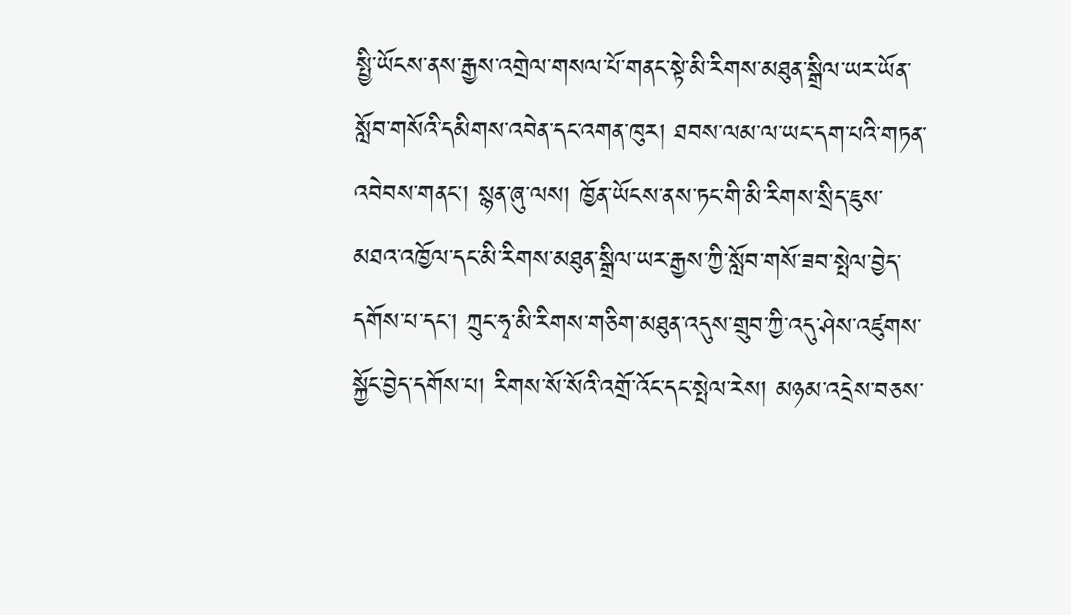སྤྱི་ཡོངས་ནས་རྒྱས་འགྲེལ་གསལ་པོ་གནང་སྟེ་མི་རིགས་མཐུན་སྒྲིལ་ཡར་ཡོན་སློབ་གསོའི་དམིགས་འབེན་དང་འགན་ཁུར། ཐབས་ལམ་ལ་ཡང་དག་པའི་གཏན་འབེབས་གནང་། སྙན་ཞུ་ལས། ཁྱོན་ཡོངས་ནས་ཏང་གི་མི་རིགས་སྲིད་ཇུས་མཐའ་འཁྱོལ་དང་མི་རིགས་མཐུན་སྒྲིལ་ཡར་རྒྱས་ཀྱི་སློབ་གསོ་ཟབ་སྤེལ་བྱེད་དགོས་པ་དང་། ཀྲུང་ཧྭ་མི་རིགས་གཅིག་མཐུན་འདུས་གྲུབ་ཀྱི་འདུ་ཤེས་འཛུགས་སྐྱོང་བྱེད་དགོས་པ། རིགས་སོ་སོའི་འགྲོ་འོང་དང་སྤེལ་རེས། མཉམ་འདྲེས་བཅས་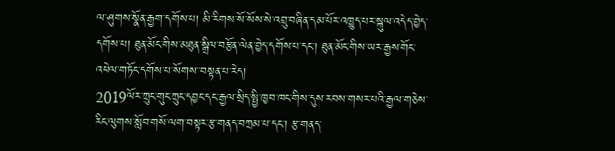ལ་ཤུགས་སྣོན་རྒྱག་དགོས་པ། མི་རིགས་སོ་སོས་སེ་འབྲུ་བཞིན་དམ་པོར་འཁྱུད་པར་སྐུལ་འདེད་བྱེད་དགོས་པ། ཐུན་མོང་གིས་མཐུན་སྒྲིལ་བརྩོན་ལེན་བྱེད་དགོས་པ་དང་། ཐུན་མོང་གིས་ཡར་རྒྱས་གོང་འཕེལ་གཏོང་དགོས་པ་སོགས་་བསྟན་པ་རེད།
2019ལོར་ཀྲུང་གུང་ཀྲུང་དབྱང་དང་རྒྱལ་སྲིད་སྤྱི་ཁྱབ་ཁང་གིས་དུས་རབས་གསར་པའི་རྒྱལ་གཅེས་རིང་ལུགས་སློབ་གསོ་ལག་བསྟར་རྩ་གནད་བཀྲམ་པ་དང་། རྩ་གནད་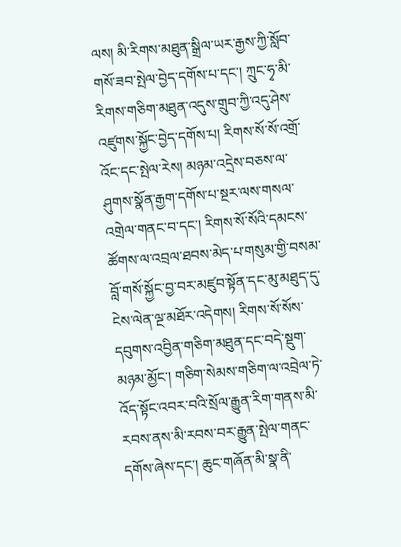ལས། མི་རིགས་མཐུན་སྒྲིལ་ཡར་རྒྱས་ཀྱི་སློབ་གསོ་ཟབ་སྤེལ་བྱེད་དགོས་པ་དང་། ཀྲུང་ཧྭ་མི་རིགས་གཅིག་མཐུན་འདུས་གྲུབ་ཀྱི་འདུ་ཤེས་འཛུགས་སྐྱོང་བྱེད་དགོས་པ། རིགས་སོ་སོ་འགྲོ་འོང་དང་སྤེལ་རེས། མཉམ་འདྲེས་བཅས་ལ་ཤུགས་སྣོན་རྒྱག་དགོས་པ་སྔར་ལས་གསལ་འགྲེལ་གནང་བ་དང་། རིགས་སོ་སོའི་དམངས་ཚོགས་ལ་འབྲལ་ཐབས་མེད་པ་གསུམ་གྱི་བསམ་བློ་གསོ་སྐྱོང་བྱ་བར་མཛུབ་སྟོན་དང་མུ་མཐུད་དུ་ངེས་ལེན་ལྔ་མཐོར་འདེགས། རིགས་སོ་སོས་དབུགས་འབྱིན་གཅིག་མཐུན་དང་བདེ་སྡུག་མཉམ་མྱོང་། གཅིག་སེམས་གཅིག་ལ་འབྲེལ་ཏེ་འོད་སྟོང་འབར་བའི་སྲོལ་རྒྱུན་རིག་གནས་མི་རབས་ནས་མི་རབས་བར་རྒྱུན་སྤེལ་གནང་དགོས་ཞེས་དང་། ཆུང་གཞོན་མི་སྣ་ནི་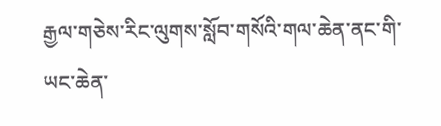རྒྱལ་གཅེས་རིང་ལུགས་སློབ་གསོའི་གལ་ཆེན་ནང་གི་ཡང་ཆེན་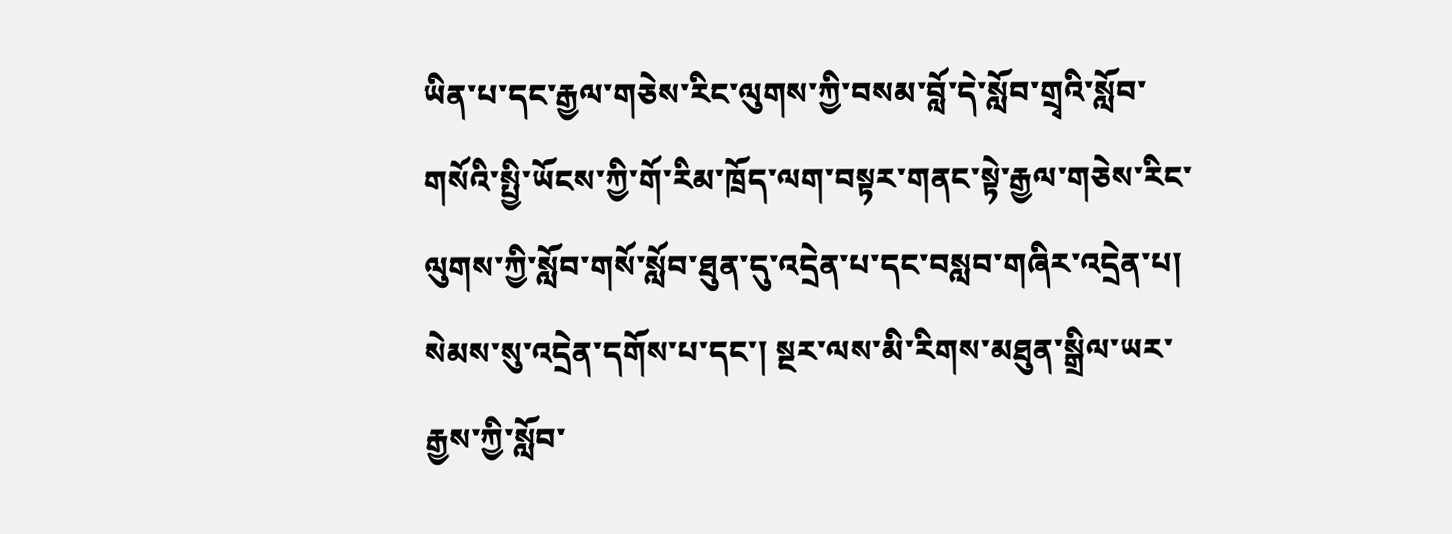ཡིན་པ་དང་རྒྱལ་གཅེས་རིང་ལུགས་ཀྱི་བསམ་བློ་དེ་སློབ་གྲྭའི་སློབ་གསོའི་སྤྱི་ཡོངས་ཀྱི་གོ་རིམ་ཁྲོད་ལག་བསྟར་གནང་སྟེ་རྒྱལ་གཅེས་རིང་ལུགས་ཀྱི་སློབ་གསོ་སློབ་ཐུན་དུ་འདྲེན་པ་དང་བསླབ་གཞིར་འདྲེན་པ། སེམས་སུ་འདྲེན་དགོས་པ་དང་། སྔར་ལས་མི་རིགས་མཐུན་སྒྲིལ་ཡར་རྒྱས་ཀྱི་སློབ་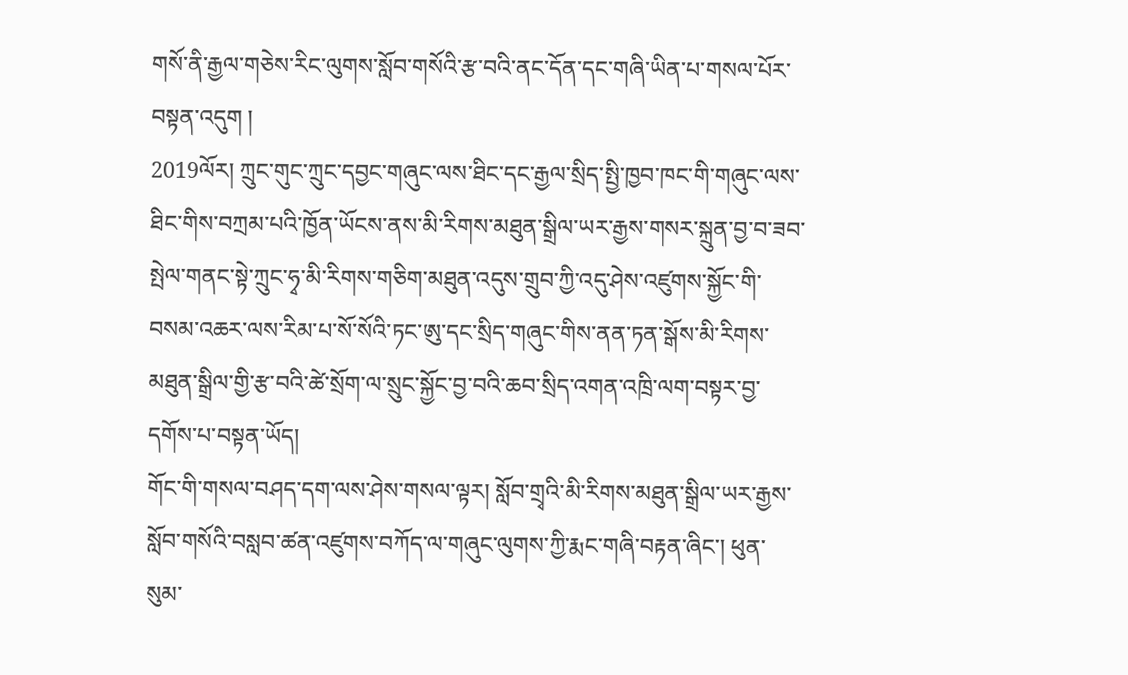གསོ་ནི་རྒྱལ་གཅེས་རིང་ལུགས་སློབ་གསོའི་རྩ་བའི་ནང་དོན་དང་གཞི་ཡིན་པ་གསལ་པོར་བསྟན་འདུག །
2019ལོར། ཀྲུང་གུང་ཀྲུང་དབྱང་གཞུང་ལས་ཐིང་དང་རྒྱལ་སྲིད་སྤྱི་ཁྱབ་ཁང་གི་གཞུང་ལས་ཐིང་གིས་བཀྲམ་པའི་ཁྱོན་ཡོངས་ནས་མི་རིགས་མཐུན་སྒྲིལ་ཡར་རྒྱས་གསར་སྐྲུན་བྱ་བ་ཟབ་སྤེལ་གནང་སྟེ་ཀྲུང་ཧྭ་མི་རིགས་གཅིག་མཐུན་འདུས་གྲུབ་ཀྱི་འདུ་ཤེས་འཛུགས་སྐྱོང་གི་བསམ་འཆར་ལས་རིམ་པ་སོ་སོའི་ཏང་ཨུ་དང་སྲིད་གཞུང་གིས་ནན་ཏན་སྒོས་མི་རིགས་མཐུན་སྒྲིལ་གྱི་རྩ་བའི་ཚེ་སྲོག་ལ་སྲུང་སྐྱོང་བྱ་བའི་ཆབ་སྲིད་འགན་འཁྲི་ལག་བསྟར་བྱ་དགོས་པ་བསྟན་ཡོད།
གོང་གི་གསལ་བཤད་དག་ལས་ཤེས་གསལ་ལྟར། སློབ་གྲྭའི་མི་རིགས་མཐུན་སྒྲིལ་ཡར་རྒྱས་སློབ་གསོའི་བསླབ་ཚན་འཛུགས་བཀོད་ལ་གཞུང་ལུགས་ཀྱི་རྨང་གཞི་བརྟན་ཞིང་། ཕུན་སུམ་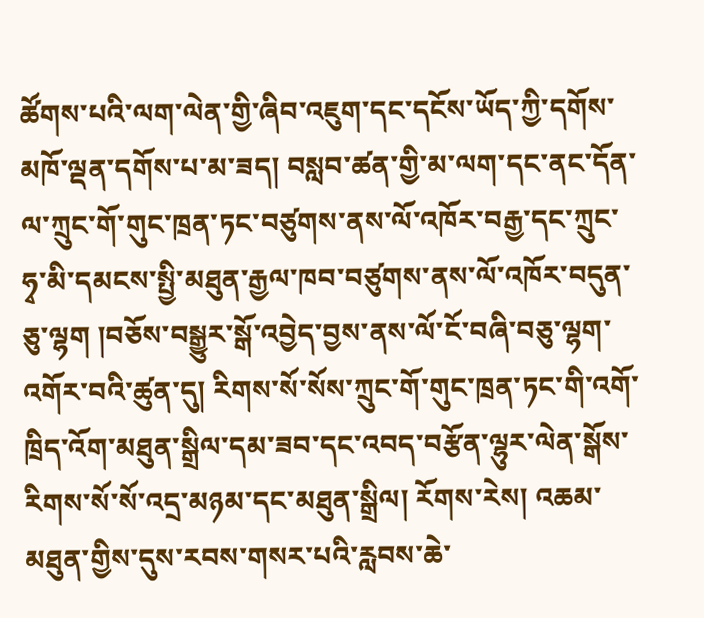ཚོགས་པའི་ལག་ལེན་གྱི་ཞིབ་འཇུག་དང་དངོས་ཡོད་ཀྱི་དགོས་མཁོ་ལྡན་དགོས་པ་མ་ཟད། བསླབ་ཚན་གྱི་མ་ལག་དང་ནང་དོན་ལ་ཀྲུང་གོ་གུང་ཁྲན་ཏང་བཙུགས་ནས་ལོ་འཁོར་བརྒྱ་དང་ཀྲུང་ཧྭ་མི་དམངས་སྤྱི་མཐུན་རྒྱལ་ཁབ་བཙུགས་ནས་ལོ་འཁོར་བདུན་ཅུ་ལྷག །བཅོས་བསྒྱུར་སྒོ་འབྱེད་བྱས་ནས་ལོ་ངོ་བཞི་བཅུ་ལྷག་འགོར་བའི་ཚུན་དུ། རིགས་སོ་སོས་ཀྲུང་གོ་གུང་ཁྲན་ཏང་གི་འགོ་ཁྲིད་འོག་མཐུན་སྒྲིལ་དམ་ཟབ་དང་འབད་བརྩོན་ལྷུར་ལེན་སྒོས་རིགས་སོ་སོ་འདྲ་མཉམ་དང་མཐུན་སྒྲིལ། རོགས་རེས། འཆམ་མཐུན་གྱིས་དུས་རབས་གསར་པའི་རླབས་ཆེ་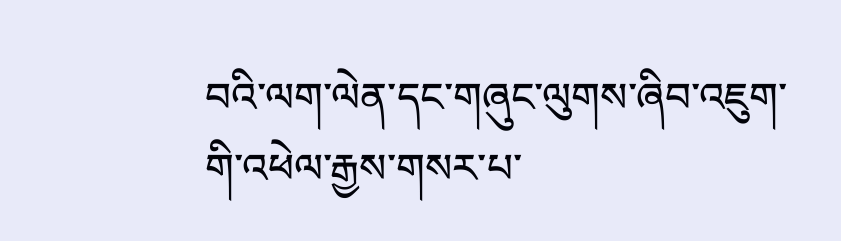བའི་ལག་ལེན་དང་གཞུང་ལུགས་ཞིབ་འཇུག་གི་འཕེལ་རྒྱས་གསར་པ་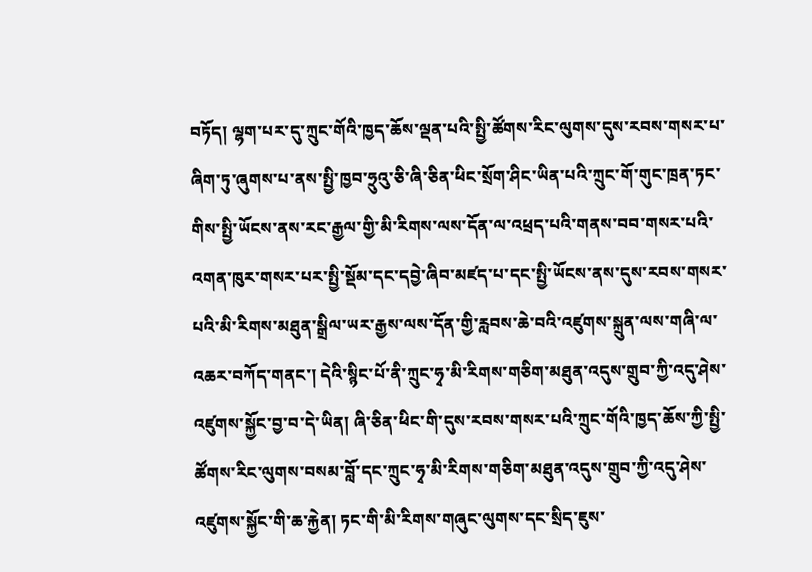བཏོད། ལྷག་པར་དུ་ཀྲུང་གོའི་ཁྱད་ཆོས་ལྡན་པའི་སྤྱི་ཚོགས་རིང་ལུགས་དུས་རབས་གསར་པ་ཞིག་ཏུ་ཞུགས་པ་ནས་སྤྱི་ཁྱབ་ཧྲུའུ་ཅི་ཞི་ཅིན་ཕིང་སྲོག་ཤིང་ཡིན་པའི་ཀྲུང་གོ་གུང་ཁྲན་ཏང་གིས་སྤྱི་ཡོངས་ནས་རང་རྒྱལ་གྱི་མི་རིགས་ལས་དོན་ལ་འཕྲད་པའི་གནས་བབ་གསར་པའི་འགན་ཁུར་གསར་པར་སྤྱི་སྡོམ་དང་དབྱེ་ཞིབ་མཛད་པ་དང་སྤྱི་ཡོངས་ནས་དུས་རབས་གསར་པའི་མི་རིགས་མཐུན་སྒྲིལ་ཡར་རྒྱས་ལས་དོན་གྱི་རླབས་ཆེ་བའི་འཛུགས་སྐྲུན་ལས་གཞི་ལ་འཆར་བཀོད་གནང་། དེའི་སྙིང་པོ་ནི་ཀྲུང་ཧྭ་མི་རིགས་གཅིག་མཐུན་འདུས་གྲུབ་ཀྱི་འདུ་ཤེས་འཛུགས་སྐྱོང་བྱ་བ་དེ་ཡིན། ཞི་ཅིན་ཕིང་གི་དུས་རབས་གསར་པའི་ཀྲུང་གོའི་ཁྱད་ཆོས་ཀྱི་སྤྱི་ཚོགས་རིང་ལུགས་བསམ་བློ་དང་ཀྲུང་ཧྭ་མི་རིགས་གཅིག་མཐུན་འདུས་གྲུབ་ཀྱི་འདུ་ཤེས་འཛུགས་སྐྱོང་གི་ཆ་རྐྱེན། ཏང་གི་མི་རིགས་གཞུང་ལུགས་དང་སྲིད་ཇུས་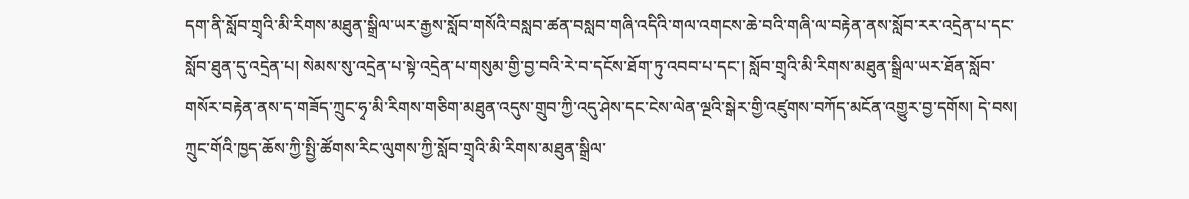དག་ནི་སློབ་གྲྭའི་མི་རིགས་མཐུན་སྒྲིལ་ཡར་རྒྱས་སློབ་གསོའི་བསླབ་ཚན་བསླབ་གཞི་འདིའི་གལ་འགངས་ཆེ་བའི་གཞི་ལ་བརྟེན་ནས་སློབ་རར་འདྲེན་པ་དང་སློབ་ཐུན་དུ་འདྲེན་པ། སེམས་སུ་འདྲེན་པ་སྟེ་འདྲེན་པ་གསུམ་གྱི་བྱ་བའི་རེ་བ་དངོས་ཐོག་ཏུ་འབབ་པ་དང་། སློབ་གྲྭའི་མི་རིགས་མཐུན་སྒྲིལ་ཡར་ཐོན་སློབ་གསོར་བརྟེན་ནས་ད་གཟོད་ཀྲུང་ཧྭ་མི་རིགས་གཅིག་མཐུན་འདུས་གྲུབ་ཀྱི་འདུ་ཤེས་དང་ངེས་ལེན་ལྔའི་སྒེར་གྱི་འཛུགས་བཀོད་མངོན་འགྱུར་བྱ་དགོས། དེ་བས། ཀྲུང་གོའི་ཁྱད་ཆོས་ཀྱི་སྤྱི་ཚོགས་རིང་ལུགས་ཀྱི་སློབ་གྲྭའི་མི་རིགས་མཐུན་སྒྲིལ་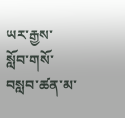ཡར་རྒྱས་སློབ་གསོ་བསླབ་ཚན་མ་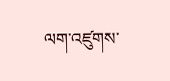ལག་འཛུགས་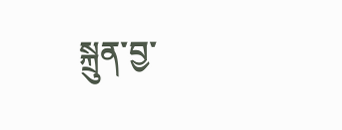སྐྲུན་བྱ་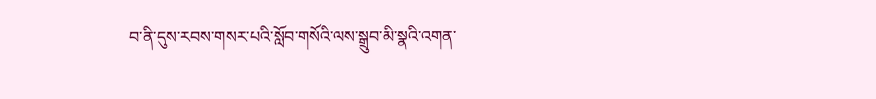བ་ནི་དུས་རབས་གསར་པའི་སློབ་གསོའི་ལས་སྒྲུབ་མི་སྣའི་འགན་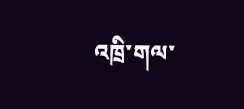འཁྲི་གལ་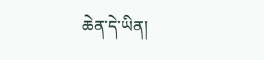ཆེན་དེ་ཡིན།